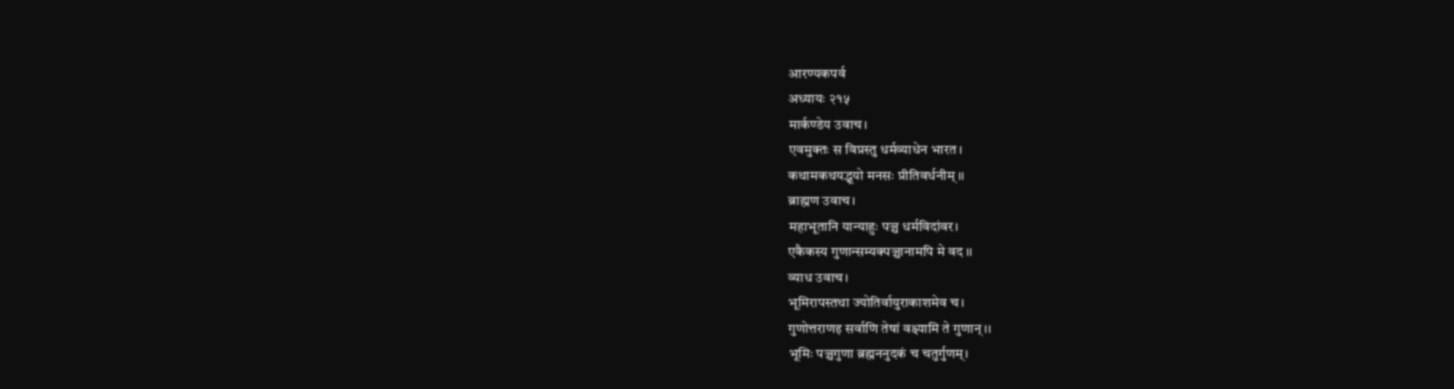आरण्यकपर्व
अध्यायः २१५
मार्कण्डेय उवाच।
एवमुक्तः स विप्रस्तु धर्मव्याधेन भारत।
कथामकथयद्भूयो मनसः प्रीतिवर्धनीम् ।।
ब्राह्मण उवाच।
महाभूतानि यान्याहुः पञ्च धर्मविदांवर।
एकैकस्य गुणान्सम्यक्पञ्चानामपि मे वद ।।
व्याध उवाच।
भूमिरापस्तथा ज्योतिर्वायुराकाशमेव च।
गुणोत्तराणइ सर्वाणि तेषां वक्ष्यामि ते गुणान् ।।
भूमिः पञ्चगुणा ब्रह्मननुदकं च चतुर्गुणम्।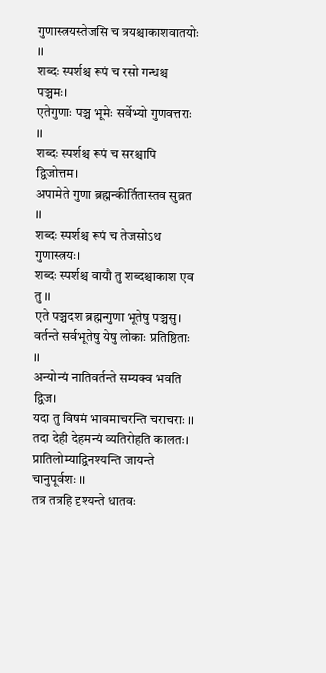गुणास्त्रयस्तेजसि च त्रयश्चाकाशवातयोः ।।
शब्दः स्पर्शश्च रूपं च रसो गन्धश्च पञ्चमः।
एतेगुणाः पञ्च भूमेः सर्वेभ्यो गुणवत्तराः ।।
शब्दः स्पर्शश्च रूपं च सरश्चापि द्विजोत्तम।
अपामेते गुणा ब्रह्मन्कीर्तितास्तव सुव्रत ।।
शब्दः स्पर्शश्च रूपं च तेजसोऽथ गुणास्त्रयः।
शब्दः स्पर्शश्च वायौ तु शब्दश्चाकाश एव तु ।।
एते पञ्चदश ब्रह्मन्गुणा भूतेषु पञ्चसु।
वर्तन्ते सर्वभूतेषु येषु लोकाः प्रतिष्ठिताः ।।
अन्योन्यं नातिवर्तन्ते सम्यक्व भवति द्विज।
यदा तु विषमं भावमाचरन्ति चराचराः ।।
तदा देही देहमन्यं व्यतिरोहति कालतः।
प्रातिलोम्याद्विनश्यन्ति जायन्ते चानुपूर्वशः ।।
तत्र तत्रहि दृश्यन्ते धातवः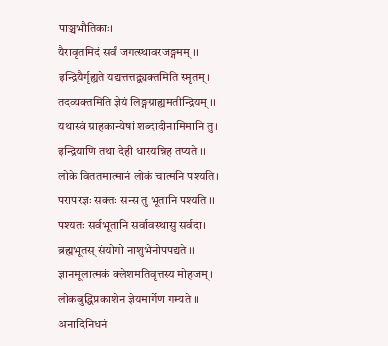पाञ्चभौतिकाः।
यैरावृतमिदं सर्वं जगत्स्थावरजङ्गमम् ।।
इन्द्रियैर्गृह्यते यद्यत्तत्तद्व्यक्तमिति स्मृतम्।
तदव्यक्तमिति ज्ञेयं लिङ्गग्राह्यमतीन्द्रियम् ।।
यथास्वं ग्राहकान्येषां शब्दादीनामिमानि तु।
इन्द्रियाणि तथा देही धारयन्निह तप्यते ।।
लोके विततमात्मानं लोकं चात्मनि पश्यति।
परापरज्ञः सक्तः सन्स तु भूतानि पश्यति ।।
पश्यतः सर्वभूतानि सर्वावस्थासु सर्वदा।
ब्रह्मभूतस् संयोगो नाशुभेनोपपद्यते ।।
ज्ञानमूलात्मकं क्लेशमतिवृत्तस्य मोहजम्।
लोकबुद्धिप्रकाशेन ज्ञेयमार्गेण गम्यते ।।
अनादिनिधनं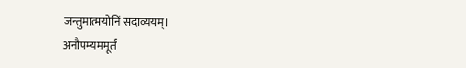जन्तुमात्मयोनिं सदाव्ययम्।
अनौपम्यममूर्तं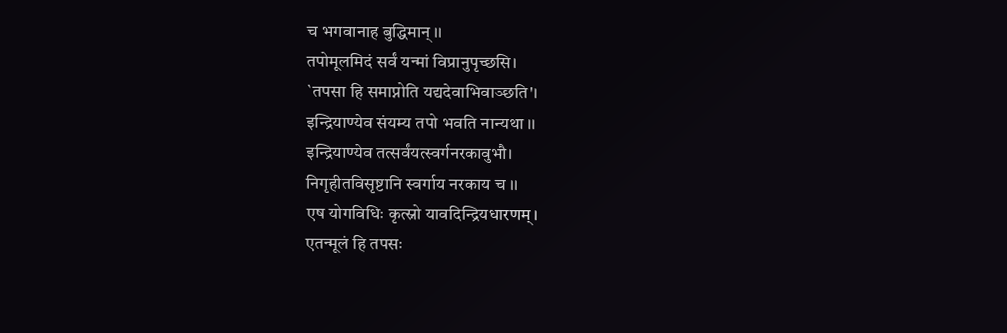च भगवानाह बुद्धिमान् ।।
तपोमूलमिदं सर्वं यन्मां विप्रानुपृच्छसि।
`तपसा हि समाप्नोति यद्यदेवाभिवाञ्छति'।
इन्द्रियाण्येव संयम्य तपो भवति नान्यथा ।।
इन्द्रियाण्येव तत्सर्वंयत्स्वर्गनरकावुभौ।
निगृहीतविसृष्टानि स्वर्गाय नरकाय च ।।
एष योगविधिः कृत्स्नो यावदिन्द्रियधारणम्।
एतन्मूलं हि तपसः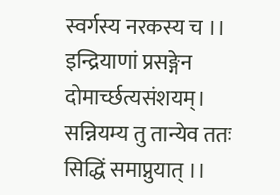स्वर्गस्य नरकस्य च ।।
इन्द्रियाणां प्रसङ्गेन दोमार्च्छत्यसंशयम्।
सन्नियम्य तु तान्येव ततः सिद्धिं समाप्नुयात् ।।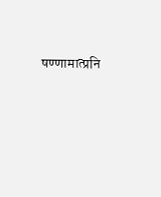षण्णामात्प्रनि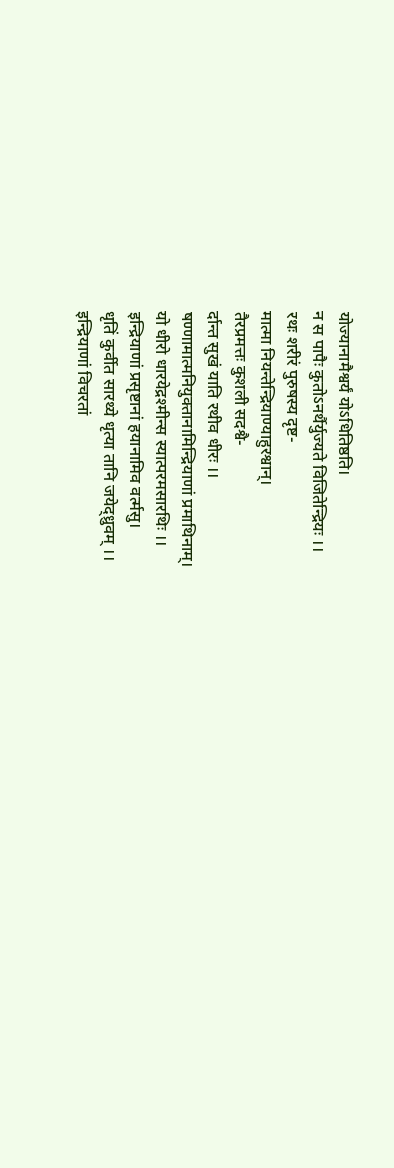योज्यानामैश्वर्यं योऽधितिष्ठति।
न स पापैः कुतोऽनर्थैर्युज्यते विजितेन्द्रियः ।।
रथः शरीरं पुरुषस्य दृष्ट-
मात्मा नियन्तेन्द्रियाण्याहुरश्वान्।
तैरप्रमत्तः कुशली सदश्वै-
र्दान्त सुखं याति रथीव धीरः ।।
षण्णामात्मनियुक्तानामिन्द्रियाणां प्रमाथिनाम्।
यो धीरो धारयेद्रश्मीन्स स्यात्परमसारथिः ।।
इन्द्रियाणां प्रसृष्टानां हयानामिव वर्त्मसु।
धृतिं कुर्वीत सारथ्ये धृत्या तानि जयेद्ध्रुवम् ।।
इन्द्रियाणां विचरतां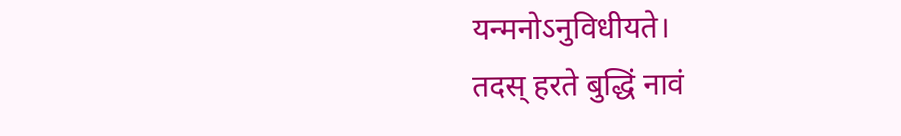यन्मनोऽनुविधीयते।
तदस् हरते बुद्धिं नावं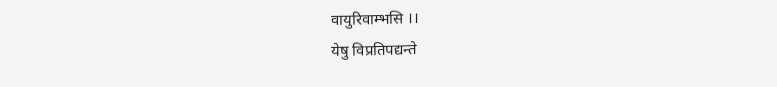वायुरिवाम्भसि ।।
येषु विप्रतिपद्यन्ते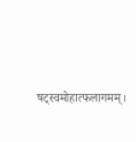षट्स्वमोहात्फलागमम्।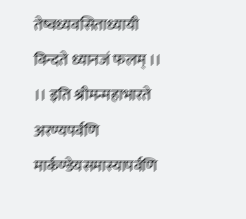तेष्वध्यवसिताध्यायी विन्दते ध्यानजं फलम् ।।
।। इति श्रीमन्महाभारते अरण्यपर्वणि
मार्कण्डेयसमास्यापर्वणि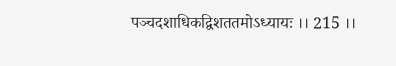पञ्चदशाधिकद्विशततमोऽध्यायः ।। 215 ।।